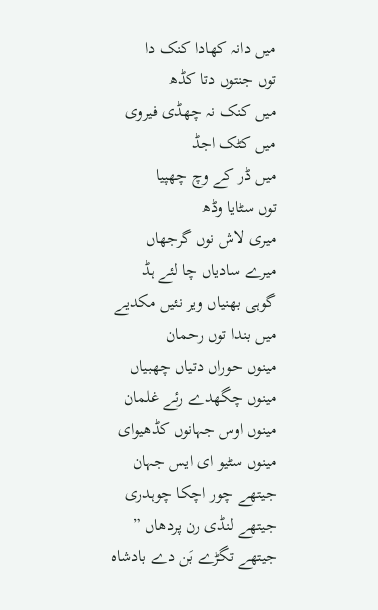میں دانہ کھادا کنک دا
توں جنتوں دتا کڈھ
میں کنک نہ چھڈی فیروی
میں کٹک اجڈ
میں ڈر کے وچ چھپیا
توں سٹایا وڈھ
میری لاش نوں گرجھاں
میرے سادیاں چا لئے ہڈ
گوہی بھنیاں ویر نئیں مکدیے
میں بندا توں رحمان
مینوں حوراں دتیاں چھبیاں
مینوں چگھدے رئے غلمان
مینوں اوس جہانوں کڈھیوای
مینوں سٹیو ای ایس جہان
جیتھے چور اچکا چوہدری
جیتھے لنڈی رن پردھاں ”
جیتھے تگڑے بَن دے بادشاہ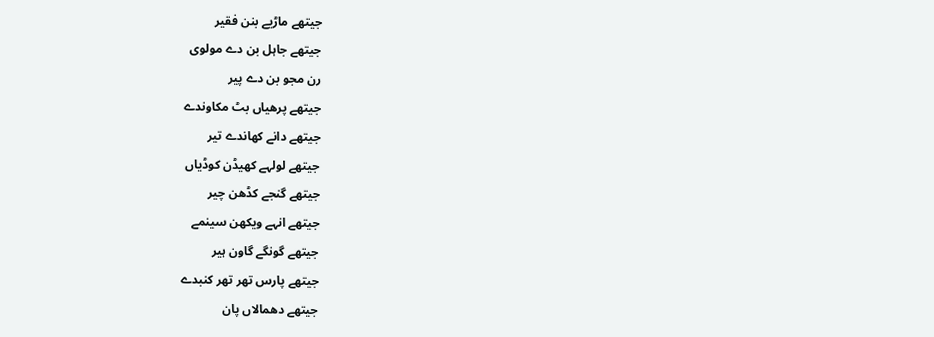جیتھے ماڑیے بنن فقیر
جیتھے جاہل بن دے مولوی
رن مجو بن دے پیر
جیتھے پرھیاں بٹ مکاوندے
جیتھے دانے کھاندے تیر
جیتھے لولہے کھیڈن کوڈیاں
جیتھے گنجے کڈھن چیر
جیتھے انہے ویکھن سینمے
جیتھے گونگے گاون ہیر
جیتھے پارس تھر تھر کنبدے
جیتھے دھمالاں پان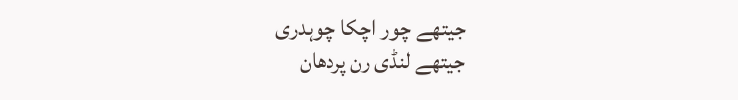جیتھے چور اچکا چوہدری
جیتھے لنڈی رن پردھان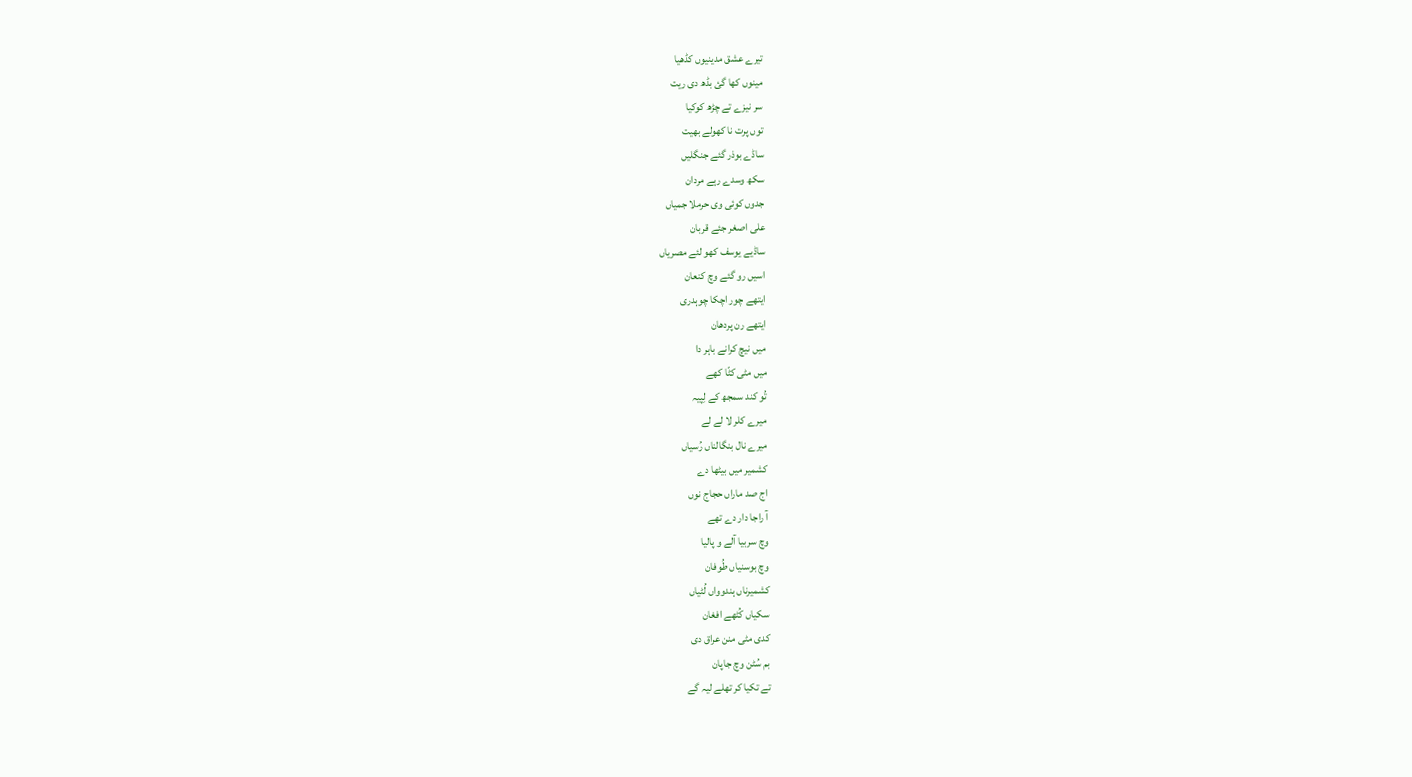تیرے عشق مدینیوں کڈھیا
مینوں کھا گئ بڈھ دی ریت
سر نیزے تے چڑھ کوکیا
توں پرت نا کھولے بھیت
ساڈے بوذر گئے جنگلیں
سکھ وسدے رہے مردان
جدوں کوئی وی حرملا جمیاں
علی اصغر جئے قربان
ساڈیے یوسف کھو لئے مصریاں
اسیں رو گئے وچ کنعان
ایتھے چور اچکا چوہدری
ایتھے رن پردھان
میں نیچ کرانے باہر دا
میں مٹی کٹّا کھے
تُو کند سمجھ کے لِپیہ
میرے کلر لا لے لے
میرے نال بنگالناں رُسیاں
کشمیر میں بیٹھا دے
اج صد ماراں حجاج نوں
آ راجا دار دے تھے
وچ سربیا آلے و پالیا
وچ بوسنیاں طُوفان
کشمیرناں ہندوواں لُٹیاں
سکیاں کُٹھے افغان
کدی مٹی منن عراق دی
بم سُٹن وچ جاپان
تے تکیا کر تھلے لیہ گے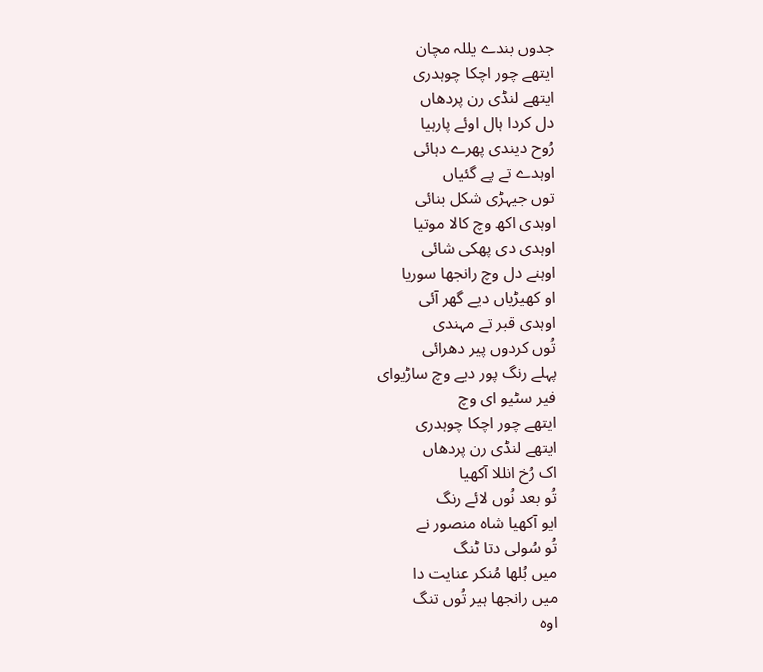جدوں بندے یللہ مچان
ایتھے چور اچکا چوہدری
ایتھے لنڈی رن پردھاں
دل کردا ہال اوئے پارہیا
رُوح دیندی پھرے دہائی
اوہدے تے پے گئیاں
توں جیہڑی شکل بنائی
اوہدی اکھ وچ کالا موتیا
اوہدی دی پھکی شائی
اوہنے دل وچ رانجھا سوریا
او کھیڑیاں دیے گھر آئی
اوہدی قبر تے مہندی
تُوں کردوں پیر دھرائی
پہلے رنگ پور دیے وچ ساڑیوای
فیر سٹیو ای وچ
ایتھے چور اچکا چوہدری
ایتھے لنڈی رن پردھاں
اک رُخ انللا آکھیا
تُو بعد نُوں لائے رنگ
ایو آکھیا شاہ منصور نے
تُو سُولی دتا ٹنگ
میں بُلھا مُنکر عنایت دا
میں رانجھا ہیر تُوں تنگ
اوہ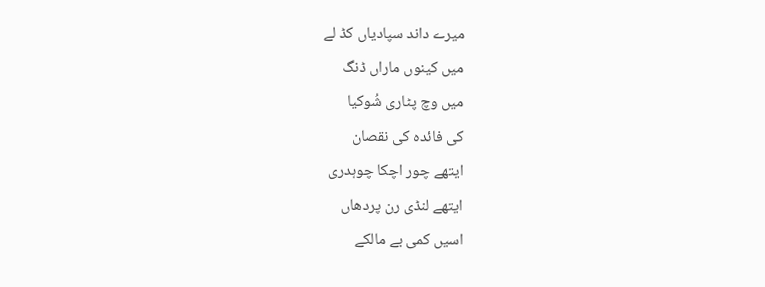میرے داند سپادیاں کڈ لے
میں کینوں ماراں ڈنگ
میں وچ پٹاری شُوکیا
کی فائدہ کی نقصان
ایتھے چور اچکا چوہدری
ایتھے لنڈی رن پردھاں
اسیں کمی بے مالکے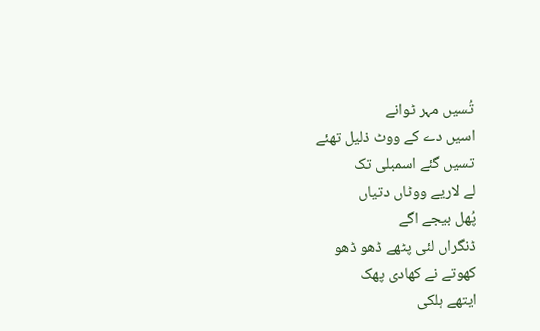تُسیں مہر ٹوانے
اسیں دے کے ووٹ ذلیل تھئے
تسیں گئے اسمبلی تک
لے لاریے ووٹاں دتیاں
پُھل بیجے اگے
ڈنگراں لئی پٹھے ڈھو ڈھو
کھوتے نے کھادی پھک
ایتھے ہلکی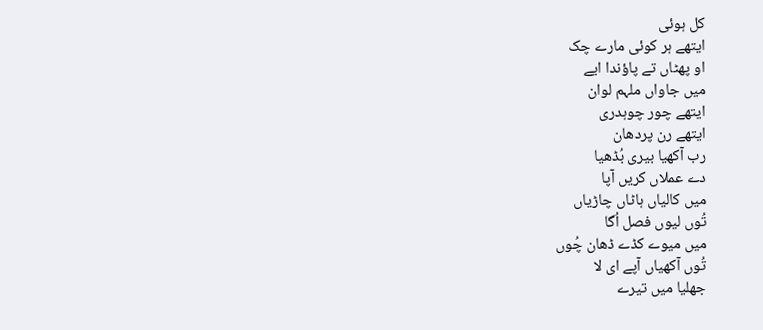کل ہوئی
ایتھے ہر کوئی مارے چک
او پھٹاں تے پاؤندا ایے
میں جاواں ملہم لوان
ایتھے چور چوہدری
ایتھے رن پردھان
رب آکھیا بیری بُڈھیا
دے عملاں کریں آپا
میں کالیاں ہاٹاں چاڑیاں
تُوں لیوں فصل اُگا
میں میوے کڈے ڈھان چُوں
تُوں آکھیاں آپے ای لا
جھلیا میں تیرے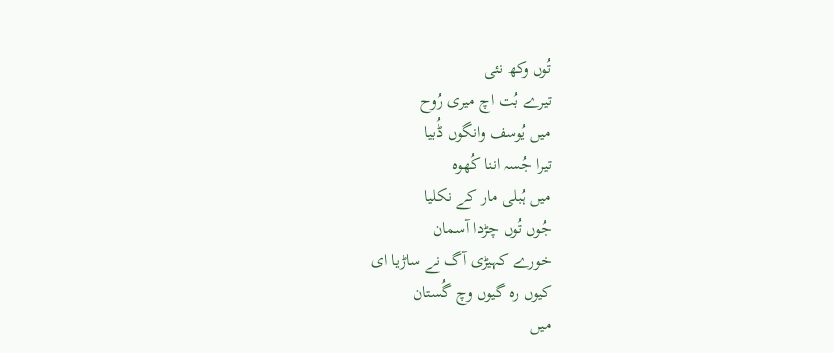تُوں وکھ نئی
تیرے بُت اچ میری رُوح
میں یُوسف وانگوں ڈُبیا
تیرا جُسہ اننا کُھوہ
میں ہُبلی مار کے نکلیا
جُوں تُوں چڑدا آسمان
خورے کہیڑی آگ نے ساڑیا ای
کیوں رہ گیوں وچ گُستان
میں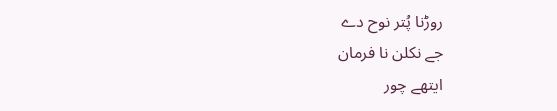روڑنا پُتر نوح دے
جے نکلن نا فرمان
ایتھے چور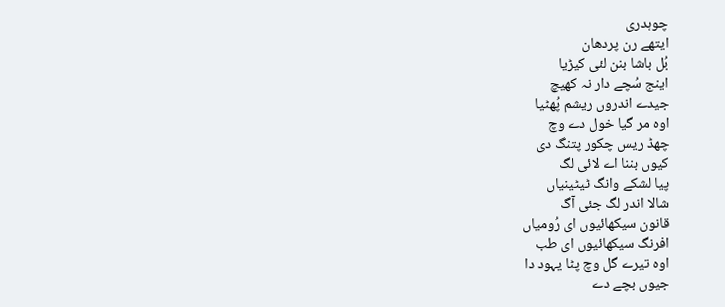چوہدری
ایتھے رن پردھان
بُل باشا بنن لئی کیڑیا
اینج سُچے دار نہ کھیچ
جیدے اندروں ریشم پُھٹیا
اوہ مر گیا خول دے وچ
چھڈ ریس چکور پتنگ دی
کیوں بننا اے لائی لگ
پیا لشکے وانگ ٹیٹینیاں
شالا اندر لگ جئی آگ
قانون سیکھائیوں ای رُومیاں
افرنگ سیکھائیوں ای طب
اوہ تیرے گل وچ پٹا یہود دا
جیوں بچے دے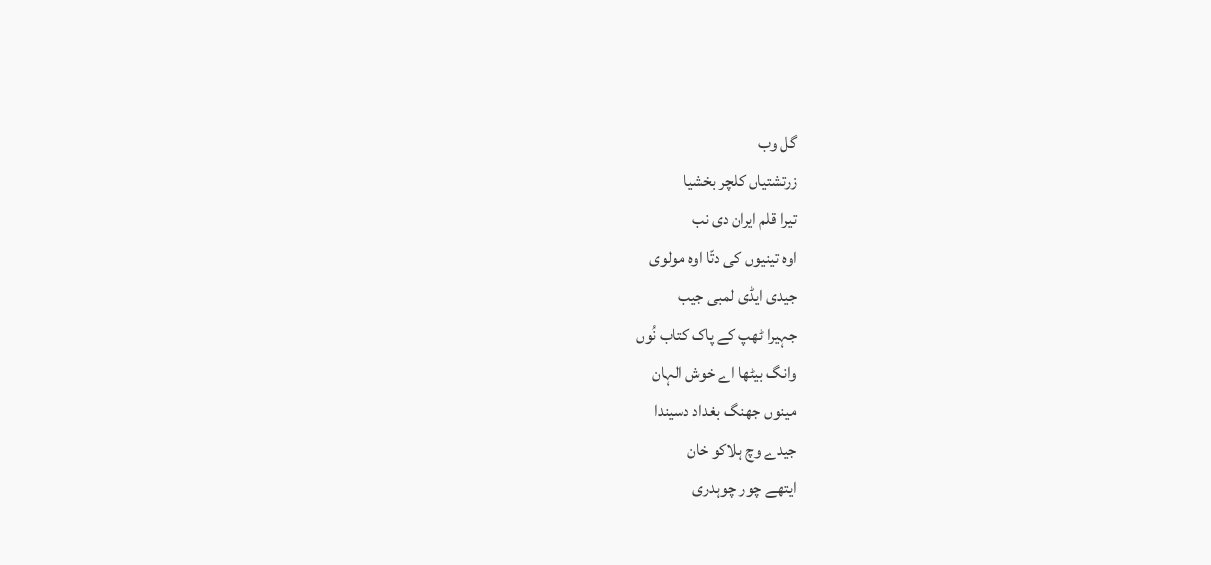گل وب
زرتشتیاں کلچر بخشیا
تیرا قلم ایران دی نب
اوہ تینیوں کی دتّا اوہ مولوی
جیدی ایڈی لمبی جیب
جہیرا ٹھپ کے پاک کتاب نُوں
وانگ بیٹھا اے خوش الہان
مینوں جھنگ بغداد دسیندا
جیدے وچ ہلاکو خان
ایتھے چور چوہدری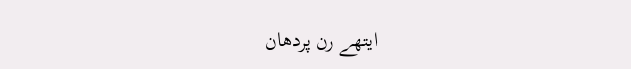ایتھے رن پردھان